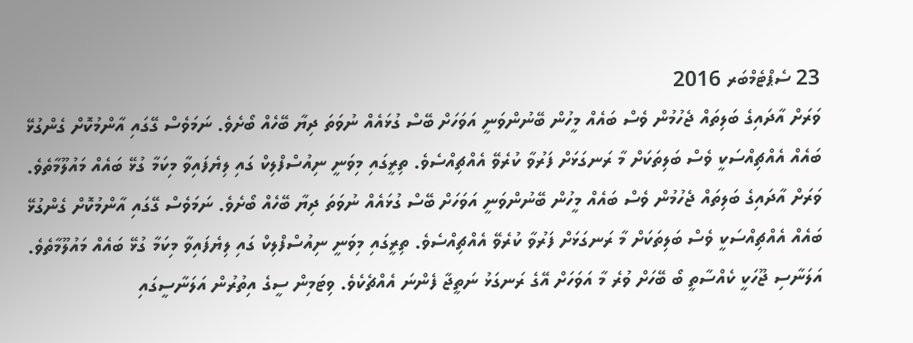23 ސެޕްޓެމްބަރ 2016
ވަރަށް އާދައިގެ ބަލިތައް ޖެހުމުން ވެސް ބައެއް މީހުން ބޭނުންވަނީ އަވަހަށް ބޭސް ގުޅައެއް ނުވަތަ ދިޔާ ބޭހެއް ބޯށެވެ. ނަމަވެސް ގޭގައި އާންމުކޮށް ގެންގުޅޭ ބައެއް އެއްޗިއްސަކީ ވެސް ބަލިތަކަށް މާ ރަނގަޅަށް ފަރުވާ ކުރެވޭ އެއްޗިއްސެވެ. ތިރީގައި މިވަނީ ނިއުސްފްލިކް ގައި ލިޔެފައިވާ މިކަމާ ގުޅޭ ބައެއް މައުލޫމާތެވެ.
ވަރަށް އާދައިގެ ބަލިތައް ޖެހުމުން ވެސް ބައެއް މީހުން ބޭނުންވަނީ އަވަހަށް ބޭސް ގުޅައެއް ނުވަތަ ދިޔާ ބޭހެއް ބޯށެވެ. ނަމަވެސް ގޭގައި އާންމުކޮށް ގެންގުޅޭ ބައެއް އެއްޗިއްސަކީ ވެސް ބަލިތަކަށް މާ ރަނގަޅަށް ފަރުވާ ކުރެވޭ އެއްޗިއްސެވެ. ތިރީގައި މިވަނީ ނިއުސްފްލިކް ގައި ލިޔެފައިވާ މިކަމާ ގުޅޭ ބައެއް މައުލޫމާތެވެ.
އަލަނާސި ޖޫހަކީ ކެއްސާތީ ބޯ ބޭހަށް ވުރެ މާ އަވަހަށް އޭގެ ރަނގަޅު ނަތީޖާ ފެންނަ އެއްޗެކެވެ. ވިޓަމިން ސީގެ އިތުރުން އަލަނާސީގައި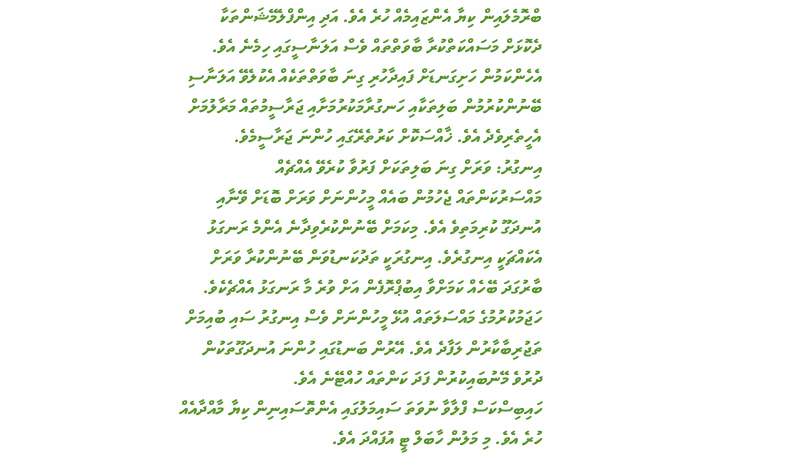ބްރޮމެލައިން ކިޔާ އެންޒައިމެއް ހުރެ އެވެ. އަދި އިންފްލެމޭޝަންތަކާ ދެކޮޅަށް މަސައްކަތްކުރާ ބާވަތްތައް ވެސް އަލަނާސީގައި ހިމެނެ އެވެ. އެހެންކަމުން ހަށިގަނޑަށް ފައިދާހުރި ގިނަ ބާވަތްތަކެއް އެކުލެވޭ އަލަނާސި ބޭނުންކުރުމުން ބަލިތަކާއި ހަނގުރާމަކުރުމަށާއި ޖަރާސީމުތައް މަރާލުމަށް އެހީތެރިވެދެ އެވެ. ޚާއްސަކޮށް ކަރުތެރޭގައި ހުންނަ ޖަރާސީމެވެ.
އިނގުރު: ވަރަށް ގިނަ ބަލިތަކަށް ފަރުވާ ކުރެވޭ އެއްޗެއް
މައްސަރުކަންތައް ޖެހުމުން ބައެއް މީހުންނަށް ވަރަށް ބޮޑަށް ވޭނާއި އުނދަގޫ ކުރިމަތިވެ އެވެ. މިކަމަށް ބޭނުންކުރެވިދާނެ އެންމެ ރަނގަޅު އެކައްޗަކީ އިނގުރެވެ. އިނގުރަކީ ތަދުކަނޑުވަން ބޭނުންކުރާ ވަރަށް ބާރުގަދަ ބޭހެއް ކަމަށްވާ އިބުޕްރޮފެން އަށް ވުރެ މާ ރަނގަޅު އެއްޗެކެވެ. ހަޖަމުކުރުމުގެ މައްސަލަތައް އުޅޭ މީހުންނަށް ވެސް އިނގުރު ސައި ބުއިމަށް ތަޖުރިބާކާރުން ލަފާދެ އެވެ. އޭރުން ބަނޑުގައި ހުންނަ އުނދަގޫތަކުން ދުރުވެ މޭނުބައިކުރުން ފަދަ ކަންތައް ހުއްޓޭނެ އެވެ.
ހައިބިސްކަސް ފްލާވާ ނުވަތަ ސައިމަލުގައި އެންތޮސައިނިން ކިޔާ މާއްދާއެއް ހުރެ އެވެ. މި މަލުން ހާބަލް ޓީ އުފައްދަ އެވެ.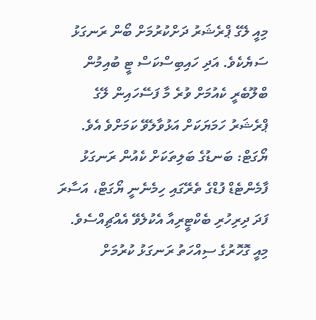މިއީ ލޭގެ ޕްރެޝަރު ދަށްކުރުމަށް ބޯން ރަނގަޅު ސަޔެކެވެ. އަދި ހައިބިސްކަސް ޓީ ބުއިމުން ބްލޫބެރީ ކެއުމަށް ވުރެ މާ ފަސޭހައިން ލޭގެ ޕްރެޝަރު ހަމަޔަކަށް އަޅުވާލެވޭ ކަމަށްވެ އެވެ.
ޔޯގަޓް: ބަނޑުގެ ބަލިތަކަށް ކެއުން ރަނގަޅު
ފާމެންޓެޑް ފުޑްގެ ތެރޭގައި ހިމެނެނީ ޔޯގަޓް، އަސާރަ ފަދަ ދިރިހުރި ބެކްޓީރިއާ އެކުލެވޭ އެއްޗިއްސެވެ. މިއީ ގޮހޮރުގެ ސިއްހަތު ރަނގަޅު ކުރުމަށް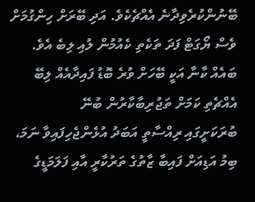ބޭނުންކުރެވިދާނެ އެއްޗެކެވެ. އަދި ބޭރަށް ހިންގުމަށް ވެސް ޔޯގަޓް ފަދަ ތަކެތި ކެއުމުން ލުއި ލިބެ އެވެ.
ބައެއް ކާނާ އަކީ ބޭހަށް ވުރެ ބޮޑު ފައިދާއެއް ލިބޭ އެއްޗެތި ކަމަށް ތަޖުރިބާކާރުން ބުނޭ
ބުރަކަށީގައި ރިއްސާތީ އަބަދު އުޅެންޖެހިފައިވާ ނަމަ، ބިމު އަޑިއަށް ފައިބާ ޒާތުގެ ތަރުކާރީ އާއި ފަލަމަޑީގެ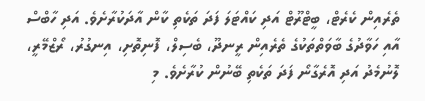ތެރެއިން ކެރެޓް، ބީޓްރޫޓް އަދި ކައްޓަލަ ފަދަ ތަކެތި ކާން އާދަކުރާށެވެ. އަދި ހާބްސް އާއި ހަވާދުގެ ބާވަތްތަކުގެ ތެރެއިން ރީނދޫ، ބެސިލް، ފޮނިތޮށި، އިނގުރު، ރޯޒްމޭރީ، ލޮނުމެދު އަދި އޮރެގާނޯ ފަދަ ތަކެތި ބޭނުން ކުރާށެވެ. މި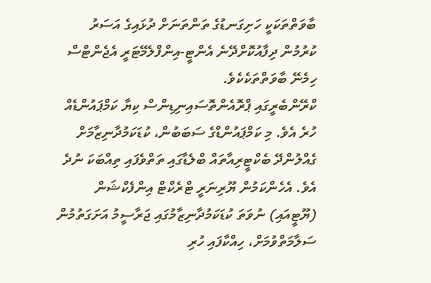ބާވަތްތަކަކީ ހަށިގަނޑުގެ ތަންތަނަށް ދުޅައިގެ އަސަރު ކުރުމުން ދިފާއުކޮށްދޭނެ އެންޓީ-އިންފްލެމޭޓަރީ އެޖެންޓްސް ހިމެނޭ ބާވަތްތަކެކެވެ.
ކްރޭންބެރީގައި ޕްރޮއެންތޮސައިނިޑިންސް ކިޔާ ކަމްޕައުންޑެއް ހުރެ އެވެ. މި ކަމްޕައުންޑްގެ ސަބަބުން، ކުޑަކަމުދާނިޒާމަށް ގެއްލުންދޭ ބެކްޓީރިއާތައް ބްލެޑާގައި ތަތްވެފައި ތިއްބަކަ ނުދެ އެވެ. އެހެންކަމުން ޔޫރިނަރީ ޓްރެކްޓް އިންފެކްޝަން (ޔޫޓީއައި) ނުވަތަ ކުޑަކަމުދާނިޒާމުގައި ޖަރާސީމު އަށަގަތުމުން ސަލާމަތްވުމަށް، ހިއްކާފައި ހުރި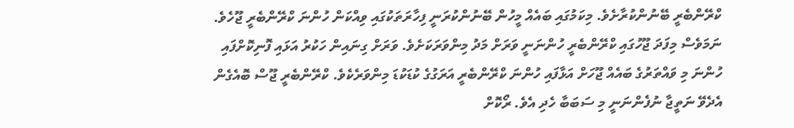ކްރޭންބެރީ ބޭނުންކުރާށެވެ. މިކަމުގައި ބައެއް މީހުން ބޭނުންކުރަނީ ފިހާރަތަކުގައި ވިއްކަން ހުންނަ ކްރޭންބެރީ ޖޫހެވެ. ނަމަވެސް މިފަދަ ޖޫހުގައި ކްރޭންބެރީ ހުންނަނީ ވަރަށް މަދު މިންވަރަކަށެވެ. ވަރަށް ގިނައިން ހަކުރު އަޅައި ފޮނިކޮށްފައި ހުންނަ މި ވައްތަރުގެ ބައެއް ޖޫހަށް އަޅާފައި ހުންނަ ކްރޭންބެރީ އަރަގުގެ ކުޑަކުޑަ މިންވަރެކެވެ. ކްރޭންބެރީ ޖޫސް ބޮއެގެން އެދެވޭ ނަތީޖާ ނުފެންނަނީ މި ސަބަބާ ހެދި އެވެ. ރޯކޮށް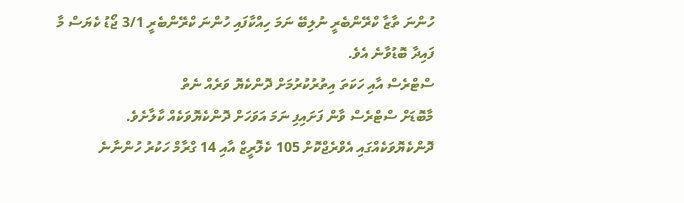ހުންނަ ތާޒާ ކްރޭންބެރީ ނުލިބޭ ނަމަ ހިއްކާފައި ހުންނަ ކްރޭންބެރީ 3/1 ޖޯޑު ކެޔަސް މާ ފައިދާ ބޮޑުވާނެ އެވެ.
ސްޓްރެސް އާއި ހަކަތަ އިތުރުކުރުމަށް ދޮންކެޔޮ ވަރެއް ނެތް
މާބޮޑަށް ސްޓްރެސް ވާން ފަށައިފި ނަމަ އަވަހަށް ދޮންކެޔޮވަކެއް ކާލާށެވެ. ދޮންކެޔޮވަކެއްގައި އެވްރެޖްކޮށް 105 ކެލޮރީޒް އާއި 14 ގްރާމް ހަކުރު ހުންނާނެ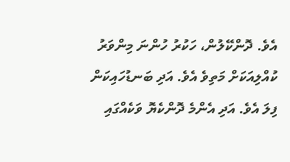އެވެ. ދޮންކޭލުން، ހަކުރު ހުންނަ މިންވަރު ކުއްލިއަކަށް މަތިވެ އެވެ. އަދި ބަނޑުހައިކަން ފިލަ އެވެ. އަދި އެންމެ ދޮންކެޔޮ ވަކެއްގައި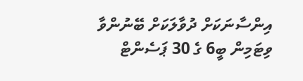އިންސާނަކަށް ދުވާލަކަށް ބޭނުންވާ ވިޓަމިން ބީ6 ގެ 30 ޕަސެންޓް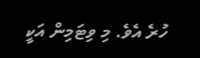ހުރެ އެވެ. މި ވިޓަމިން އަކީ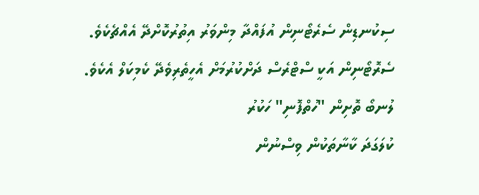ސިކުނޑިން ސެރެޓޯނިން އުފައްދާ މިންވަރު އިތުރުކޮށްދޭ އެއްޗެކެވެ. ސެރޮޓޯނިން އަކީ ސްޓްރެސް ދަށްކުރުމަށް އެހީތެރިވެދޭ ކެމިކަލް އެކެވެ.
ލުނބޯ ތޮށިން "ހުތްފޮނި" ހަކުރު
ކުލަގަދަ ކާނާތަކުން ވިސްނުން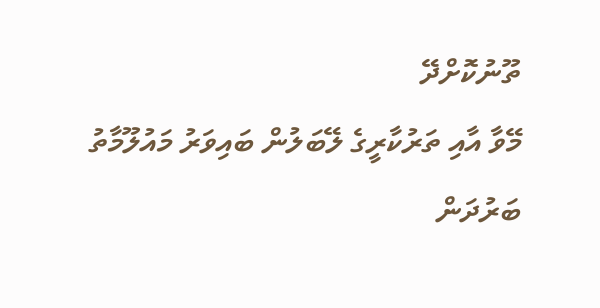ތޫނުކޮށްދޭ
މޭވާ އާއި ތަރުކާރީގެ ލޭބަލުން ބައިވަރު މައުލޫމާތު
ބަރުދަން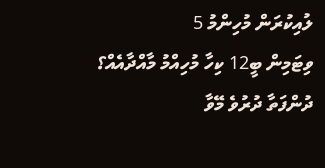ލުއިކުރަން މުހިންމު 5
ވިޓަމިން ބީ12 ކިހާ މުހިއްމު މާއްދާއެއް؟
ދުންފަތާ ދުރުވެ މޭވާ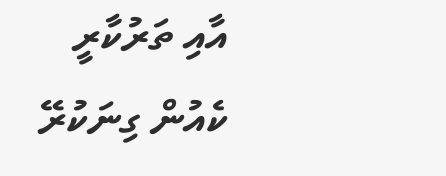އާއި ތަރުކާރީ ކެއުން ގިނަކުރޭ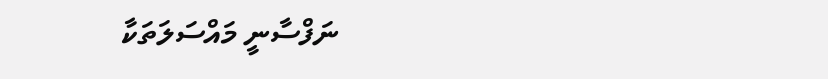ނަފްސާނީ މައްސަލަތަކާ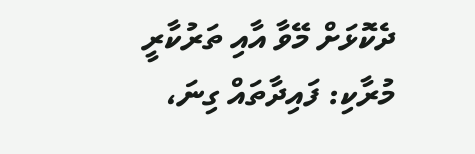ދެކޮޅަށް މޭވާ އާއި ތަރުކާރީ
މުރާކި: ފައިދާތައް ގިނަ،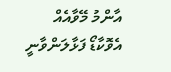އާންމު މޭވާއެއް
އެވޮކާޑޯ ފަޅާލަންވާނީ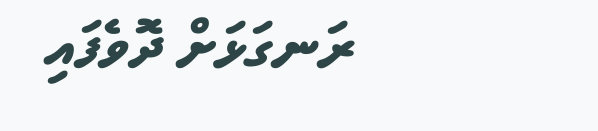ރަނގަޅަށް ދޮވެފައި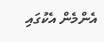އެންމެން އެކުގައި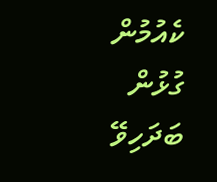ކެއުމުން ގުޅުން ބަދަހިވޭ